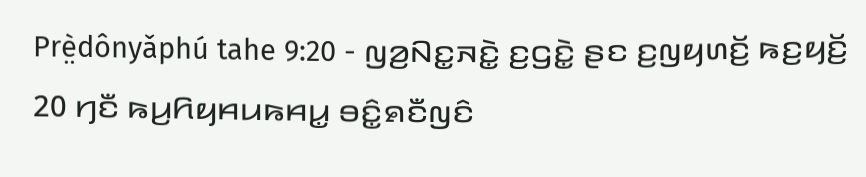Prè̤dônyǎphú tahe 9:20 - ꤜꤤ꤬ꤡꤢ꤭ꤏꤢꤧ꤭ ꤢ꤬ꤞꤢꤧ꤭ ꤔꤢ ꤢ꤬ꤜꤟꤛꤢꤩ꤬ ꤒꤢ꤬ꤟꤢꤩ꤬
20 ꤚꤢꤪ ꤒꤣ꤬ꤖꤟꤌꤣꤒꤌꤣ꤭ ꤋꤢꤨ꤭ꤎꤢꤪꤜꤢꤨ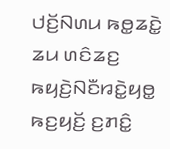ꤓꤢꤩ꤬ꤡꤛꤣ ꤒꤥ꤭ꤘꤢꤧ꤭ ꤘꤣ ꤛꤢꤨꤘꤢ꤬ ꤒꤟꤢꤧ꤬ꤡꤢꤪꤙꤢꤧ꤭ꤟꤥ꤭ ꤒꤢ꤬ꤟꤢꤩ꤬ ꤢ꤬ꤊꤢꤨ꤭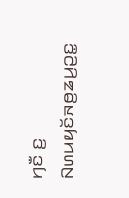ꤚꤢꤪ ꤢ꤬ ꤡꤛꤣꤟꤢꤩꤏꤥ꤬ꤘꤣ꤬ꤑꤢ꤭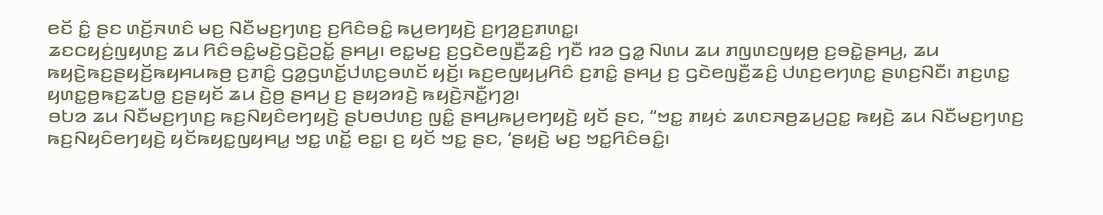ꤕꤢꤩ ꤢꤨ꤭ ꤔꤢ ꤛꤢꤩ꤬ꤏꤛꤢꤨ ꤗꤢ꤬ ꤡꤢꤪꤗꤢ꤬ꤚꤛꤢ꤬ ꤢ꤬ꤖꤢꤨꤋꤢꤨ꤭ ꤒꤣ꤬ꤕꤚꤟꤢꤧ꤬ ꤢ꤬ꤚꤤ꤬ꤢ꤬ꤊꤛꤢ꤭꤯
ꤘꤢꤍꤟꤢꤦ꤬ꤜꤟꤛꤢ꤬ ꤘꤣ ꤖꤢꤨꤋꤢꤨ꤭ꤗꤢꤧ꤬ꤞꤢꤧ꤬ꤑꤢꤩ꤭ ꤔꤌꤣ꤬꤯ ꤕꤢ꤭ꤗꤢ꤬ ꤢ꤬ꤞꤢꤧꤕꤜꤢꤪ꤬ꤘꤢꤨ꤬ ꤚꤢꤪ ꤙꤤ ꤞꤤ꤭ ꤡꤛꤣ ꤘꤣ ꤊꤜꤛꤢꤜꤟꤥ꤬ ꤢ꤬ꤋꤢꤧ꤭ꤔꤌꤣ꤬, ꤘꤣ ꤒꤟꤢꤧ꤬ꤒꤢ꤬ꤔꤟꤢꤩ꤬ꤒꤟꤌꤣꤒꤥ꤬ ꤢ꤬ꤊꤢꤨ꤭ ꤞꤤ꤭ꤞꤛꤢꤩ꤭ꤓꤛꤢ꤬ꤋꤛꤢꤩ ꤟꤢꤩ꤬꤯ ꤒꤢ꤬ꤕꤜꤟꤣ꤬ꤖꤢꤨ ꤢ꤬ꤊꤢꤨ꤭ ꤔꤌꤣ꤬ ꤢ꤬ ꤞꤢꤧꤕꤜꤢꤪ꤬ꤘꤢꤨ꤬ ꤓꤛꤢ꤬ꤕꤚꤛꤢ꤭ ꤔꤛꤢ꤬ꤡꤢꤪ꤯ ꤊꤢ꤬ꤛꤢ꤭ ꤟꤛꤢ꤭ꤥ꤬ꤒꤢ꤬ꤘꤝꤥ꤭ ꤢ꤬ꤔꤟꤢꤩ ꤘꤣ ꤢꤧ꤬ꤥ꤬ ꤔꤌꤣ꤬ ꤢ꤬ ꤔꤟꤤꤙꤢꤧ꤬ ꤒꤟꤢꤧ꤬ꤏꤢꤪ꤭ꤚꤤ꤬꤯
ꤋꤝꤤ ꤘꤣ ꤡꤢꤪꤗꤢ꤬ꤚꤛꤢ꤬ ꤒꤢ꤬ꤡꤟꤢꤨꤕꤚꤟꤢꤧ꤬ ꤔꤝꤥꤓꤛꤢ꤬ ꤜꤢꤨ꤭ ꤔꤌꤣ꤬ꤒꤣ꤬ꤕꤚꤟꤢꤧ꤬ ꤟꤢꤩ ꤔꤢ, “ꤠꤢ꤭ ꤊꤟꤢꤦ ꤘꤛꤢꤏꤥ꤬ꤘꤣ꤬ꤑꤢ꤭ ꤒꤟꤢꤧ꤬ ꤘꤣ ꤡꤢꤪꤗꤢ꤬ꤚꤛꤢ꤬ ꤒꤢ꤬ꤡꤟꤢꤨꤕꤚꤟꤢꤧ꤬ ꤟꤢꤩꤒꤟꤢ꤭ꤜꤟꤌꤣ꤭ ꤠꤢ꤭ ꤛꤢꤩ꤭ ꤕꤢ꤭꤯ ꤢ꤬ ꤟꤢꤩ ꤠꤢ꤭ ꤔꤢ, ‘ꤔꤟꤢꤧ꤬ ꤗꤢ꤬ ꤠꤢ꤭ꤖꤢꤨꤋꤢꤨ꤭꤯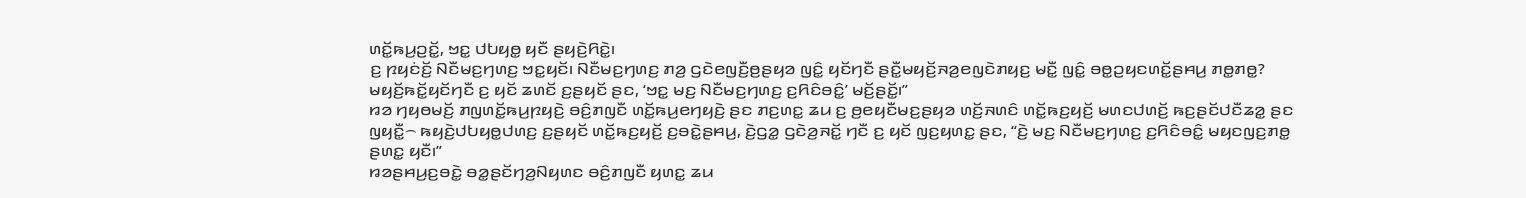ꤛꤢꤩ꤭ꤒꤣ꤬ꤑꤢꤩ꤭, ꤠꤢ꤭ ꤓꤝꤟꤥ꤭ ꤟꤢꤪ ꤔꤟꤢꤧ꤬ꤖꤢꤧ꤭꤯
ꤢ꤬ ꤐꤟꤢꤦꤢꤩ꤬ ꤡꤢꤪꤗꤢ꤬ꤚꤛꤢ꤬ ꤠꤢ꤭ꤟꤢꤩ꤯ ꤡꤢꤪꤗꤢ꤬ꤚꤛꤢ꤬ ꤊꤤ꤬ ꤞꤢꤧꤕꤜꤢꤪ꤬ꤥ꤬ꤔꤟꤤ ꤜꤢꤨ꤭ ꤟꤢꤩꤚꤢꤪ ꤔꤢꤪ꤭ꤗꤟꤢꤩ꤬ꤏꤤ꤬ꤕꤜꤢꤧꤊꤟꤢ꤬ ꤗꤢꤪ꤭ ꤜꤢꤨ꤭ ꤋꤥ꤭ꤑꤟꤢꤛꤢꤩ꤭ꤔꤌꤣ꤬ ꤊꤥ꤭ꤊꤥ꤭? ꤗꤟꤢꤩ꤬ꤒꤢꤩ꤭ꤟꤢꤩꤚꤢꤪ ꤢ꤬ ꤟꤢꤩ ꤘꤛꤢꤩ ꤢ꤬ꤔꤟꤢꤩ ꤔꤢ, ‘ꤠꤢ꤭ ꤗꤢ꤬ ꤡꤢꤪꤗꤢ꤬ꤚꤛꤢ꤬ ꤢ꤬ꤖꤢꤨꤋꤢꤨ꤭’ ꤗꤢꤩ꤬ꤔꤢꤩ꤭꤯”
ꤙꤤ ꤚꤟꤥꤗꤢꤩ꤬ ꤊꤜꤛꤢꤩ꤭ꤒꤣ꤬ꤐꤟꤢꤧ꤬ ꤋꤢꤨ꤬ꤊꤜꤢꤪ ꤛꤢꤩ꤭ꤒꤣ꤬ꤕꤚꤟꤢꤧ꤬ ꤔꤢ ꤊꤢ꤬ꤛꤢ꤭ ꤘꤣ ꤢ꤬ ꤥ꤬ꤕꤟꤢꤪꤗꤢ꤬ꤔꤟꤤ ꤛꤢꤩ꤬ꤏꤛꤢꤨ ꤛꤢꤩ꤭ꤒꤢ꤬ꤟꤢꤩ꤬ ꤗꤛꤢꤓꤛꤢꤩ꤬ ꤒꤢ꤬ꤔꤢꤩꤓꤢꤪꤘꤤ꤭ ꤔꤢ ꤜꤟꤢꤪ꤭꤮ ꤒꤟꤢꤧ꤬ꤓꤝꤟꤥ꤭ꤓꤛꤢ꤬ ꤢ꤬ꤔꤟꤢꤩ ꤛꤢꤩ꤭ꤒꤢ꤬ꤟꤢꤩ꤬ ꤢ꤬ꤋꤢꤧ꤭ꤔꤌꤣ꤬, ꤢꤧ꤬ꤞꤤ꤭ ꤞꤢꤧꤤ꤬ꤏꤢꤩ꤭ ꤚꤢꤪ ꤢ꤬ ꤟꤢꤩ ꤜꤢ꤬ꤟꤛꤢ꤭ ꤔꤢ, “ꤢꤧ꤬ ꤗꤢ꤬ ꤡꤢꤪꤗꤢ꤬ꤚꤛꤢ꤬ ꤢ꤬ꤖꤢꤨꤋꤢꤨ꤭ ꤗꤟꤢꤜꤢ꤬ꤊꤥ꤭ ꤔꤛꤢ꤭ ꤟꤢꤪ꤯”
ꤙꤤꤔꤌꤣ꤬ꤢ꤬ꤋꤢꤧ꤭ ꤋꤤ꤭ꤔꤢꤩꤚꤤ꤬ꤡꤟꤛꤢ ꤋꤢꤨ꤬ꤊꤜꤢꤪ ꤟꤛꤢ꤭ ꤘꤣ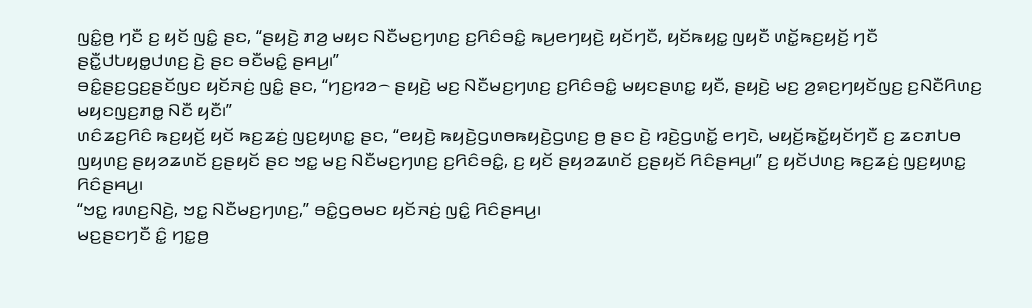ꤜꤢꤨ꤭ꤥ꤬ ꤚꤢꤪ ꤢ꤬ ꤟꤢꤩ ꤜꤢꤨ꤭ ꤔꤢ, “ꤔꤟꤢꤧ꤬ ꤊꤤ꤬ ꤗꤟꤢ ꤡꤢꤪꤗꤢ꤬ꤚꤛꤢ꤬ ꤢ꤬ꤖꤢꤨꤋꤢꤨ꤭ ꤒꤣ꤬ꤕꤚꤟꤢꤧ꤬ ꤟꤢꤩꤚꤢꤪ, ꤟꤢꤩꤒꤟꤢ꤭ ꤜꤟꤢꤪ ꤛꤢꤩ꤭ꤒꤢ꤬ꤟꤢꤩ꤬ ꤚꤢꤪ ꤔꤢꤪ꤭ꤓꤝꤟꤥ꤭ꤓꤛꤢ꤬ ꤢꤧ꤬ ꤔꤢ ꤋꤢꤪꤗꤢꤨ꤭ ꤔꤌꤣ꤬꤯”
ꤋꤢꤨ꤭ꤔꤢ꤬ꤞꤢ꤬ꤔꤢꤩꤜꤢ ꤟꤢꤩꤏꤢꤦ꤬ ꤜꤢꤨ꤭ ꤔꤢ, “ꤚꤢ꤬ꤙꤤ꤮ ꤔꤟꤢꤧ꤬ ꤗꤢ꤬ ꤡꤢꤪꤗꤢ꤬ꤚꤛꤢ꤬ ꤢ꤬ꤖꤢꤨꤋꤢꤨ꤭ ꤗꤟꤢꤔꤛꤢ꤭ ꤟꤢꤪ, ꤔꤟꤢꤧ꤬ ꤗꤢ꤬ ꤤ꤬ꤎꤢ꤬ꤚꤟꤢꤩꤜꤢ꤬ ꤢ꤬ꤡꤢꤪꤖꤛꤢ꤬ ꤗꤟꤢꤜꤢ꤬ꤊꤥ꤭ ꤡꤢꤪ ꤟꤢꤪ꤯”
ꤛꤢꤨꤘꤢ꤬ꤖꤢꤨ ꤒꤢ꤬ꤟꤢꤩ꤬ ꤟꤢꤩ ꤒꤢ꤬ꤘꤢꤦ꤬ ꤜꤢ꤬ꤟꤛꤢ꤭ ꤔꤢ, “ꤕꤟꤢꤧ꤬ ꤒꤟꤢꤧ꤬ꤞꤛꤥꤒꤟꤢꤧ꤬ꤞꤛꤢ꤬ ꤥ꤬ ꤔꤢ ꤢꤧ꤬ ꤙꤢꤧ꤬ꤞꤛꤢꤩ꤭ ꤕꤚꤢꤧ, ꤗꤟꤢꤩ꤬ꤒꤢꤩ꤭ꤟꤢꤩꤚꤢꤪ ꤢ꤬ ꤘꤢꤊꤝꤥ ꤜꤟꤛꤢ꤬ ꤔꤟꤤꤘꤛꤢꤩ ꤢ꤬ꤔꤟꤢꤩ ꤔꤢ ꤠꤢ꤭ ꤗꤢ꤬ ꤡꤢꤪꤗꤢ꤬ꤚꤛꤢ꤬ ꤢ꤬ꤖꤢꤨꤋꤢꤨ꤭, ꤢ꤬ ꤟꤢꤩ ꤔꤟꤤꤘꤛꤢꤩ ꤢ꤬ꤔꤟꤢꤩ ꤖꤢꤨꤔꤌꤣ꤬꤯” ꤢ꤬ ꤟꤢꤩꤓꤛꤢ꤬ ꤒꤢ꤬ꤘꤢꤦ꤬ ꤜꤢ꤬ꤟꤛꤢ꤭ ꤖꤢꤨꤔꤌꤣ꤬꤯
“ꤠꤢ꤭ ꤙꤛꤢ꤬ꤡꤢꤧ꤬, ꤠꤢ꤭ ꤡꤢꤪꤗꤢ꤬ꤚꤛꤢ꤬,” ꤋꤢꤨ꤭ꤞꤥꤗꤢ ꤟꤢꤩꤏꤢꤦ꤬ ꤜꤢꤨ꤭ ꤖꤢꤨꤔꤌꤣ꤬꤯
ꤗꤢ꤬ꤔꤢꤚꤢꤪ ꤢꤨ꤭ ꤚꤢ꤭ꤥ꤬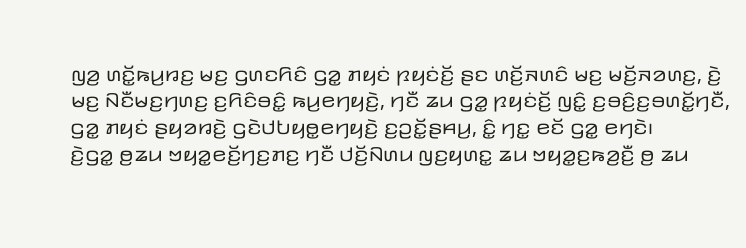ꤜꤤ꤬ ꤛꤢꤩ꤭ꤒꤣ꤬ꤙꤢ꤬ ꤗꤢ꤬ ꤞꤛꤢꤖꤢꤨ ꤞꤤ꤭ ꤊꤟꤢꤦ ꤐꤟꤢꤦꤢꤩ꤬ ꤔꤢ ꤛꤢꤩ꤬ꤏꤛꤢꤨ ꤗꤢ꤬ ꤗꤢꤩ꤬ꤏꤤꤛꤢ꤬, ꤢꤧ꤬ ꤗꤢ꤬ ꤡꤢꤪꤗꤢ꤬ꤚꤛꤢ꤬ ꤢ꤬ꤖꤢꤨꤋꤢꤨ꤭ ꤒꤣ꤬ꤕꤚꤟꤢꤧ꤬, ꤚꤢꤪ ꤘꤣ ꤞꤤ꤭ ꤐꤟꤢꤦꤢꤩ꤬ ꤜꤢꤨ꤭ ꤢ꤬ꤋꤢꤨ꤬ꤢ꤬ꤋꤛꤢꤩ꤭ꤚꤢꤪ, ꤞꤤ꤭ ꤊꤟꤢꤦ ꤔꤟꤤꤙꤢꤧ꤬ ꤞꤢꤧꤓꤝꤟꤥ꤭ꤕꤚꤟꤢꤧ꤬ ꤢ꤬ꤑꤢꤩ꤭ꤔꤌꤣ꤬, ꤢꤨ꤭ ꤚꤢ꤭ ꤕꤢꤩ ꤞꤤ꤭ ꤕꤚꤢꤧ꤯
ꤢꤧ꤬ꤞꤤ꤭ ꤥ꤬ꤘꤣ ꤠꤟꤤ꤭ꤕꤢꤩ꤬ꤚꤢ꤬ꤊꤢ꤬ ꤚꤢꤪ ꤓꤢꤩ꤬ꤡꤛꤣ ꤜꤢ꤬ꤟꤛꤢ꤭ ꤘꤣ ꤠꤟꤤ꤭ꤢ꤬ꤒꤤ꤬ꤢꤪ꤬ ꤥ꤬ ꤘꤣ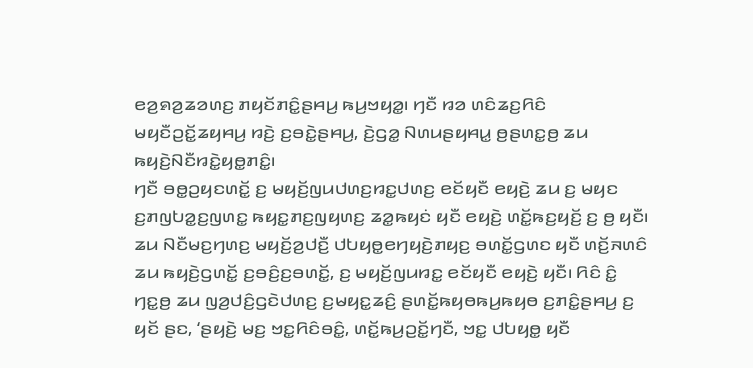ꤕꤤ꤬ꤎꤤ꤬ꤘꤤꤛꤢ꤬ ꤊꤟꤢꤩꤊꤢꤨ꤭ꤔꤌꤣ꤬ ꤒꤣ꤬ꤠꤟꤤ꤭꤯ ꤚꤢꤪ ꤙꤤ ꤛꤢꤨꤘꤢ꤬ꤖꤢꤨ ꤗꤟꤢꤪꤑꤢꤩ꤭ꤘꤟꤌꤣ꤬ ꤙꤢꤧ꤬ ꤢ꤬ꤋꤢꤧ꤭ꤔꤌꤣ꤬, ꤢꤧ꤬ꤞꤤ꤭ ꤡꤛꤣꤔꤟꤌꤣ꤭ ꤥ꤬ꤔꤛꤢ꤭ꤥ꤬ ꤘꤣ ꤒꤟꤢꤧ꤬ꤡꤢꤪꤙꤢꤧ꤭ꤟꤥ꤭ꤊꤢꤨ꤭꤯
ꤚꤢꤪ ꤋꤥ꤭ꤑꤟꤢꤛꤢꤩ꤭ ꤢ꤬ ꤗꤟꤢꤩ꤬ꤜꤣꤓꤛꤢ꤬ꤙꤢ꤭ꤓꤛꤢ꤬ ꤕꤢꤩꤟꤢꤪ ꤕꤟꤢꤧ꤬ ꤘꤣ ꤢ꤬ ꤗꤟꤢ ꤢ꤬ꤊꤜꤝꤤ꤭ꤢ꤬ꤜꤛꤢ꤭ ꤒꤟꤢ꤭ꤊꤢ꤬ꤜꤟꤛꤢ꤬ ꤘꤤ꤭ꤒꤟꤢꤦ ꤟꤢꤪ ꤕꤟꤢꤧ꤬ ꤛꤢꤩ꤭ꤒꤢ꤬ꤟꤢꤩ꤬ ꤢ꤬ ꤥ꤬ ꤟꤢꤪ꤯ ꤘꤣ ꤡꤢꤪꤗꤢ꤬ꤚꤛꤢ꤬ ꤗꤟꤢꤩ꤬ꤤ꤬ꤓꤢꤪ꤬ ꤓꤝꤟꤥ꤭ꤕꤚꤟꤢꤧ꤬ꤊꤟꤢ꤬ ꤋꤛꤢꤩ꤭ꤞꤛꤢ ꤟꤢꤪ ꤛꤢꤩ꤬ꤏꤛꤢꤨ ꤘꤣ ꤒꤟꤢꤧ꤬ꤞꤛꤢꤩ꤭ ꤢ꤬ꤋꤢꤨ꤬ꤢ꤬ꤋꤛꤢꤩ꤭, ꤢ꤬ ꤗꤟꤢꤩ꤬ꤜꤣꤙꤢ꤭ ꤕꤢꤩꤟꤢꤪ ꤕꤟꤢꤧ꤬ ꤟꤢꤪ꤯ ꤖꤢꤨ ꤢꤨ꤭ ꤚꤢ꤭ꤥ꤬ ꤘꤣ ꤜꤤ꤬ꤓꤢꤨ꤬ꤞꤢꤧꤓꤛꤢ꤬ ꤢ꤬ꤗꤟꤢ꤭ꤘꤢꤨ꤬ ꤔꤛꤢꤩ꤭ꤒꤟꤥꤒꤣ꤬ꤒꤟꤥ ꤢ꤬ꤊꤢꤨ꤭ꤔꤌꤣ꤬ ꤢ꤬ ꤟꤢꤩ ꤔꤢ, ‘ꤔꤟꤢꤧ꤬ ꤗꤢ꤬ ꤠꤢ꤭ꤖꤢꤨꤋꤢꤨ꤭, ꤛꤢꤩ꤭ꤒꤣ꤬ꤑꤢꤩ꤭ꤚꤢꤪ, ꤠꤢ꤭ ꤓꤝꤟꤥ꤭ ꤟꤢꤪ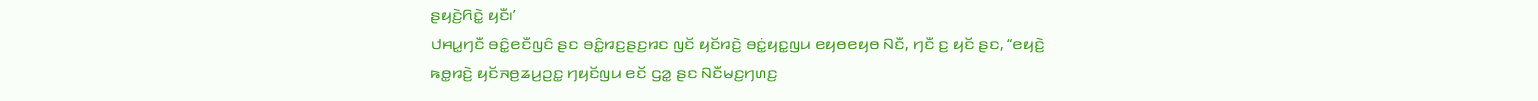ꤔꤟꤢꤧ꤬ꤖꤢꤧ꤭ ꤟꤢꤪ꤯’
ꤓꤌꤣ꤭ꤚꤢꤪ ꤋꤢꤨ꤭ꤕꤢꤪꤜꤢꤨ ꤔꤢ ꤋꤢꤨ꤭ꤙꤢ꤬ꤔꤢ꤬ꤙꤢ ꤜꤢꤩ ꤟꤢꤩꤙꤢꤧ꤬ ꤋꤢꤦ꤭ꤟꤢ꤭ꤜꤣ ꤕꤟꤥꤕꤟꤥ ꤡꤢꤪ, ꤚꤢꤪ ꤢ꤬ ꤟꤢꤩ ꤔꤢ, “ꤕꤟꤢꤧ꤬ ꤒꤥ꤭ꤙꤢꤧ꤬ ꤟꤢꤩꤏꤥ꤬ꤘꤣ꤬ꤑꤢ꤭ ꤚꤟꤢꤩꤜꤣ ꤕꤢꤩ ꤞꤤ꤭ ꤔꤢ ꤡꤢꤪꤗꤢ꤬ꤚꤛꤢ꤬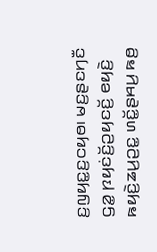ꤢ꤬ꤜꤟꤢ꤭ꤢ꤬ꤍꤟꤥ꤯ ꤗꤢ꤬ꤔꤢꤚꤢꤪ ꤞꤤ꤭ ꤐꤟꤢꤦꤢꤩ꤬ꤑꤟꤢꤢꤩ꤬ ꤕꤟꤢꤧ꤬ ꤒꤟꤢꤧ꤬ꤘꤣ꤬ꤑꤢ꤭ ꤛꤢꤩ꤭ꤔꤌꤣ꤬ ꤒꤥ꤬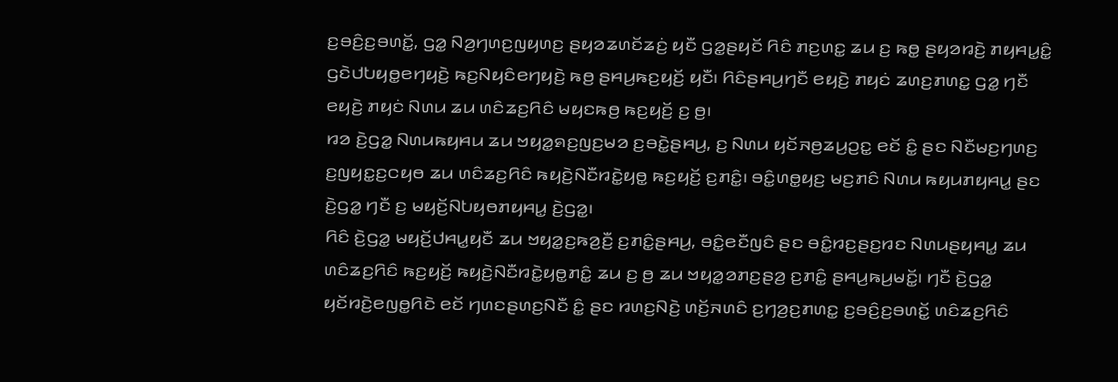ꤢ꤬ꤋꤢꤨ꤬ꤢ꤬ꤋꤛꤢꤩ꤭, ꤞꤤ꤭ ꤡꤤ꤬ꤚꤛꤢ꤬ꤜꤟꤛꤢ꤬ ꤔꤟꤤꤘꤛꤢꤩꤘꤢꤦ꤬ ꤟꤢꤪ ꤞꤤ꤭ꤔꤟꤢꤩ ꤖꤢꤨ ꤊꤢ꤬ꤛꤢ꤭ ꤘꤣ ꤢ꤬ ꤒꤥ꤭ ꤔꤟꤤꤙꤢꤧ꤬ ꤊꤟꤌꤣ꤭ꤢꤨ꤭ ꤞꤢꤧꤓꤝꤟꤥ꤭ꤕꤚꤟꤢꤧ꤬ ꤒꤢ꤬ꤡꤟꤢꤨꤕꤚꤟꤢꤧ꤬ ꤒꤥ꤬ ꤔꤌꤣ꤬ꤒꤢ꤬ꤟꤢꤩ꤬ ꤟꤢꤪ꤯ ꤖꤢꤨꤔꤌꤣ꤬ꤚꤢꤪ ꤕꤟꤢꤧ꤬ ꤊꤟꤢꤦ ꤘꤛꤢ꤬ꤊꤛꤢ꤭ ꤞꤤ꤭ ꤚꤢꤪ ꤕꤟꤢꤧ꤬ ꤊꤟꤢꤦ ꤡꤛꤣ ꤘꤣ ꤛꤢꤨꤘꤢ꤬ꤖꤢꤨ ꤗꤟꤢꤒꤥ꤬ ꤒꤢ꤬ꤟꤢꤩ꤬ ꤢ꤬ ꤥ꤬꤯
ꤙꤤ ꤢꤧ꤬ꤞꤤ꤭ ꤡꤛꤣꤒꤟꤌꤣ ꤘꤣ ꤠꤟꤤ꤭ꤎꤢ꤬ꤜꤢ꤬ꤗꤤ ꤢ꤬ꤋꤢꤧ꤭ꤔꤌꤣ꤬, ꤢ꤬ ꤡꤛꤣ ꤟꤢꤩꤏꤥ꤬ꤘꤣ꤬ꤑꤢ꤭ ꤕꤢꤩ ꤢꤨ꤭ ꤔꤢ ꤡꤢꤪꤗꤢ꤬ꤚꤛꤢ꤬ ꤢ꤬ꤜꤟꤢ꤭ꤢ꤬ꤍꤟꤥ ꤘꤣ ꤛꤢꤨꤘꤢ꤬ꤖꤢꤨ ꤒꤟꤢꤧ꤬ꤡꤢꤪꤙꤢꤧ꤭ꤟꤥ꤭ ꤒꤢ꤬ꤟꤢꤩ꤬ ꤢ꤬ꤊꤢꤨ꤭꤯ ꤋꤢꤨ꤭ꤛꤥ꤭ꤟꤢ꤬ ꤗꤢ꤬ꤊꤢꤨ ꤡꤛꤣ ꤒꤟꤣꤊꤟꤌꤣ꤭ ꤔꤢ ꤢꤧ꤬ꤞꤤ꤭ ꤚꤢꤪ ꤢ꤬ ꤗꤟꤢꤩ꤬ꤡꤝꤟꤥꤊꤟꤌꤣ꤭ ꤢꤧ꤬ꤞꤤ꤭꤯
ꤖꤢꤨ ꤢꤧ꤬ꤞꤤ꤭ ꤗꤟꤢꤩ꤬ꤓꤌꤣ꤭ꤟꤢꤪ ꤘꤣ ꤠꤟꤤ꤭ꤢ꤬ꤒꤤ꤬ꤢꤪ꤬ ꤢ꤬ꤊꤢꤨ꤭ꤔꤌꤣ꤬, ꤋꤢꤨ꤭ꤕꤢꤪꤜꤢꤨ ꤔꤢ ꤋꤢꤨ꤭ꤙꤢ꤬ꤔꤢ꤬ꤙꤢ ꤡꤛꤣꤔꤟꤌꤣ꤭ ꤘꤣ ꤛꤢꤨꤘꤢ꤬ꤖꤢꤨ ꤒꤢ꤬ꤟꤢꤩ꤬ ꤒꤟꤢꤧ꤬ꤡꤢꤪꤙꤢꤧ꤭ꤟꤥ꤭ꤊꤢꤨ꤭ ꤘꤣ ꤢ꤬ ꤥ꤬ ꤘꤣ ꤠꤟꤤ꤭ꤤꤊꤢ꤬ꤔꤤ꤬ ꤢ꤬ꤊꤢꤨ꤭ ꤔꤌꤣ꤬ꤒꤣ꤬ꤗꤢꤩ꤭꤯ ꤚꤢꤪ ꤢꤧ꤬ꤞꤤ꤭ ꤟꤢꤩꤙꤢꤧ꤬ꤕꤜꤥ꤭ꤖꤢꤧ ꤕꤢꤩ ꤚꤛꤢꤔꤛꤢ꤬ꤡꤢꤪ ꤢꤨ꤭ ꤔꤢ ꤙꤛꤢ꤬ꤡꤢꤧ꤬ ꤛꤢꤩ꤬ꤏꤛꤢꤨ ꤢ꤬ꤚꤤ꤬ꤢ꤬ꤊꤛꤢ꤭ ꤢ꤬ꤋꤢꤨ꤬ꤢ꤬ꤋꤛꤢꤩ꤭ ꤛꤢꤨꤘꤢ꤬ꤖꤢꤨ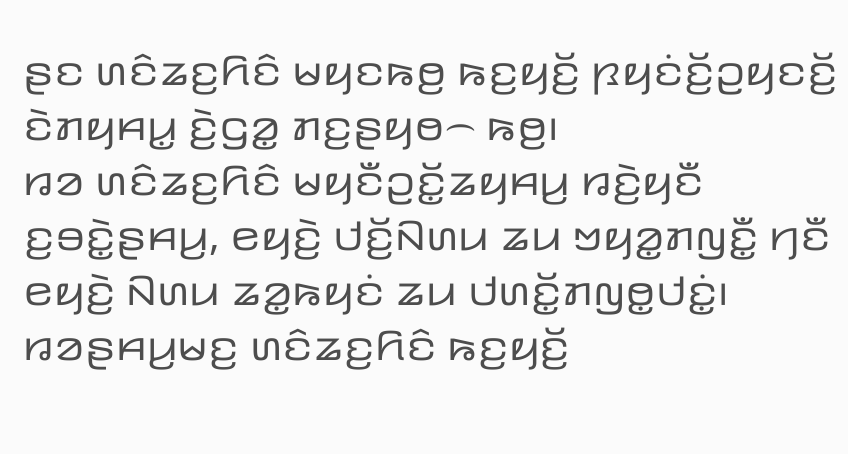ꤔꤢ ꤛꤢꤨꤘꤢ꤬ꤖꤢꤨ ꤗꤟꤢꤒꤥ꤬ ꤒꤢ꤬ꤟꤢꤩ꤬ ꤐꤟꤢꤦꤢꤩ꤬ꤑꤟꤢꤢꤩ꤬ ꤢꤧꤊꤟꤌꤣ꤭ ꤢꤧ꤬ꤞꤤ꤭ ꤊꤢ꤬ꤔꤟꤥ꤮ ꤒꤥ꤬꤯
ꤙꤤ ꤛꤢꤨꤘꤢ꤬ꤖꤢꤨ ꤗꤟꤢꤪꤑꤢꤩ꤭ꤘꤟꤌꤣ꤬ ꤙꤢꤧ꤬ꤟꤢꤪ ꤢ꤬ꤋꤢꤧ꤭ꤔꤌꤣ꤬, ꤕꤟꤢꤧ꤬ ꤓꤢꤩ꤬ꤡꤛꤣ ꤘꤣ ꤠꤟꤤ꤭ꤊꤜꤢꤪ꤭ ꤚꤢꤪ ꤕꤟꤢꤧ꤬ ꤡꤛꤣ ꤘꤤ꤭ꤒꤟꤢꤦ ꤘꤣ ꤓꤛꤢꤩ꤭ꤊꤜꤥ꤭ꤓꤢꤦ꤭꤯ ꤙꤤꤔꤌꤣ꤬ꤗꤢ꤬ ꤛꤢꤨꤘꤢ꤬ꤖꤢꤨ ꤒꤢ꤬ꤟꤢꤩ꤬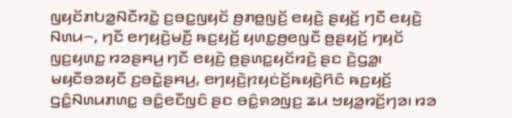ꤜꤟꤢꤩꤊꤝꤤ꤭ꤡꤢꤪꤙꤢꤧ꤭ ꤢ꤬ꤋꤢ꤭ꤜꤟꤢꤩ ꤥ꤬ꤊꤥ꤭ꤜꤢꤩ꤬ ꤕꤟꤢꤧ꤬ ꤔꤟꤢꤩ꤬ ꤚꤢꤪ ꤕꤟꤢꤧ꤬ ꤡꤛꤣ꤮, ꤚꤢꤪ ꤕꤚꤟꤢꤧ꤬ꤗꤢꤪ꤬ ꤒꤢ꤬ꤟꤢꤩ꤬ ꤟꤛꤢ꤭ꤥ꤬ꤕꤜꤢꤪ ꤥ꤬ꤔꤟꤢꤩ꤬ ꤚꤟꤢꤩ ꤜꤢ꤬ꤟꤛꤢ꤭ ꤙꤤꤔꤌꤣ꤬ ꤚꤢꤪ ꤕꤟꤢꤧ꤬ ꤥ꤬ꤔꤛꤢ꤭ꤟꤢꤩꤙꤢꤧ꤬ ꤔꤢ ꤢꤧ꤬ꤞꤤ꤭꤯
ꤗꤟꤢꤪꤋꤤꤟꤢꤪ ꤢ꤬ꤋꤢꤧ꤭ꤔꤌꤣ꤬, ꤕꤚꤟꤢꤧ꤬ꤐꤟꤢꤦꤢꤩ꤬ꤒꤟꤢꤧ꤬ꤖꤢꤨ ꤒꤢ꤬ꤟꤢꤩ꤬ ꤞꤢꤨ꤭ꤡꤛꤣꤊꤛꤢ꤭ ꤋꤢꤨ꤭ꤕꤢꤪꤜꤢꤨ ꤔꤢ ꤋꤢꤨ꤭ꤎꤤꤜꤢ꤬ ꤘꤣ ꤠꤟꤤ꤭ꤙꤢꤩ꤬ꤚꤤ꤯ ꤙꤤ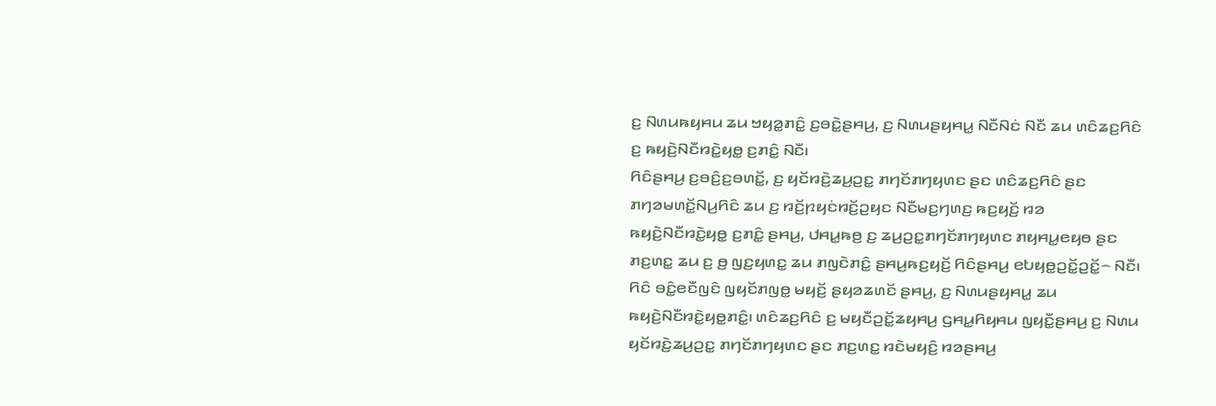ꤢ꤬ ꤡꤛꤣꤒꤟꤌꤣ ꤘꤣ ꤠꤟꤤ꤭ꤊꤢꤨ꤭ ꤢ꤬ꤋꤢꤧ꤭ꤔꤌꤣ꤬, ꤢ꤬ ꤡꤛꤣꤔꤟꤌꤣ꤭ ꤡꤢꤪꤡꤢꤦ ꤡꤢꤪ ꤘꤣ ꤛꤢꤨꤘꤢ꤬ꤖꤢꤨ ꤢ꤬ ꤒꤟꤢꤧ꤬ꤡꤢꤪꤙꤢꤧ꤭ꤟꤥ꤭ ꤢ꤬ꤊꤢꤨ꤭ ꤡꤢꤪ꤯
ꤖꤢꤨꤔꤌꤣ꤬ ꤢ꤬ꤋꤢꤨ꤬ꤢ꤬ꤋꤛꤢꤩ꤭, ꤢ꤬ ꤟꤢꤩꤙꤢꤧ꤬ꤘꤣ꤬ꤑꤢ꤭ ꤊꤚꤢꤩꤊꤚꤟꤛꤢ ꤔꤢ ꤛꤢꤨꤘꤢ꤬ꤖꤢꤨ ꤔꤢ ꤊꤚꤤꤗꤛꤢꤩ꤭ꤡꤣ꤬ꤖꤢꤨ ꤘꤣ ꤢ꤬ ꤙꤢꤩ꤬ꤐꤟꤢꤦꤙꤢꤩ꤬ꤑꤟꤢ ꤡꤢꤪꤗꤢ꤬ꤚꤛꤢ꤬ ꤒꤢ꤬ꤟꤢꤩ꤬ ꤙꤤ ꤒꤟꤢꤧ꤬ꤡꤢꤪꤙꤢꤧ꤭ꤟꤥ꤭ ꤢ꤬ꤊꤢꤨ꤭ ꤔꤌꤣ꤬, ꤓꤌꤣ꤭ꤒꤥ꤬ ꤢ꤬ ꤘꤣ꤬ꤑꤢ꤭ꤊꤚꤢꤩꤊꤚꤟꤛꤢ ꤊꤟꤌꤣ꤭ꤕꤟꤥ ꤔꤢ ꤊꤢ꤬ꤛꤢ꤭ ꤘꤣ ꤢ꤬ ꤥ꤬ ꤜꤢ꤬ꤟꤛꤢ꤭ ꤘꤣ ꤊꤜꤢꤧꤊꤢꤨ꤭ ꤔꤌꤣ꤬ꤒꤢ꤬ꤟꤢꤩ꤬ ꤖꤢꤨꤔꤌꤣ꤬ ꤕꤝꤟꤥ꤭ꤑꤢꤩ꤭ꤑꤢꤩ꤭꤮ ꤡꤢꤪ꤯
ꤖꤢꤨ ꤋꤢꤨ꤭ꤕꤢꤪꤜꤢꤨ ꤜꤟꤢꤩꤊꤜꤥ꤭ ꤗꤟꤢꤩ꤬ ꤔꤟꤤꤘꤛꤢꤩ ꤔꤌꤣ꤬, ꤢ꤬ ꤡꤛꤣꤔꤟꤌꤣ꤭ ꤘꤣ ꤒꤟꤢꤧ꤬ꤡꤢꤪꤙꤢꤧ꤭ꤟꤥ꤭ꤊꤢꤨ꤭꤯ ꤛꤢꤨꤘꤢ꤬ꤖꤢꤨ ꤢ꤬ ꤗꤟꤢꤪꤑꤢꤩ꤭ꤘꤟꤌꤣ꤬ ꤞꤌꤣ꤭ꤖꤟꤌꤣ ꤜꤟꤢꤪ꤭ꤔꤌꤣ꤬ ꤢ꤬ ꤡꤛꤣ ꤟꤢꤩꤙꤢꤧ꤬ꤘꤣ꤬ꤑꤢ꤭ ꤊꤚꤢꤩꤊꤚꤟꤛꤢ ꤔꤢ ꤊꤢ꤬ꤛꤢ꤭ ꤙꤢꤧꤗꤟꤢꤨ꤬ ꤙꤤꤔꤌꤣ꤬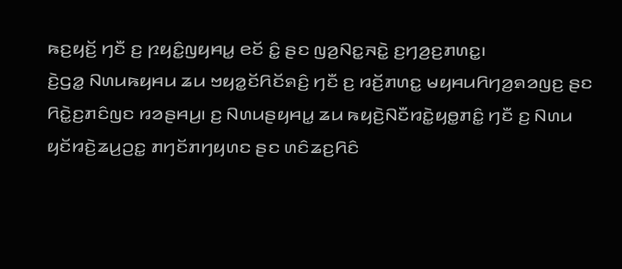ꤒꤢ꤬ꤟꤢꤩ꤬ ꤚꤢꤪ ꤢ꤬ ꤐꤟꤢꤨ꤭ꤜꤟꤌꤣ꤭ ꤕꤢꤩ ꤢꤨ꤭ ꤔꤢ ꤜꤤ꤬ꤡꤢ꤭ꤏꤢꤧ꤭ ꤢ꤬ꤚꤤ꤬ꤢ꤬ꤊꤛꤢ꤭꤯
ꤢꤧ꤬ꤞꤤ꤭ ꤡꤛꤣꤒꤟꤌꤣ ꤘꤣ ꤠꤟꤤ꤭ꤢꤩꤖꤢꤩꤎꤢꤨ꤬ ꤚꤢꤪ ꤢ꤬ ꤙꤢꤩ꤬ꤊꤛꤢ꤭ ꤗꤟꤌꤣꤖꤚꤤ꤬ꤎꤤꤜꤢ꤬ ꤔꤢ ꤖꤢꤧ꤭ꤢ꤬ꤊꤢꤨꤜꤢ ꤙꤤꤔꤌꤣ꤬꤯ ꤢ꤬ ꤡꤛꤣꤔꤟꤌꤣ꤭ ꤘꤣ ꤒꤟꤢꤧ꤬ꤡꤢꤪꤙꤢꤧ꤭ꤟꤥ꤭ꤊꤢꤨ꤭ ꤚꤢꤪ ꤢ꤬ ꤡꤛꤣ ꤟꤢꤩꤙꤢꤧ꤬ꤘꤣ꤬ꤑꤢ꤭ ꤊꤚꤢꤩꤊꤚꤟꤛꤢ ꤔꤢ ꤛꤢꤨꤘꤢ꤬ꤖꤢꤨ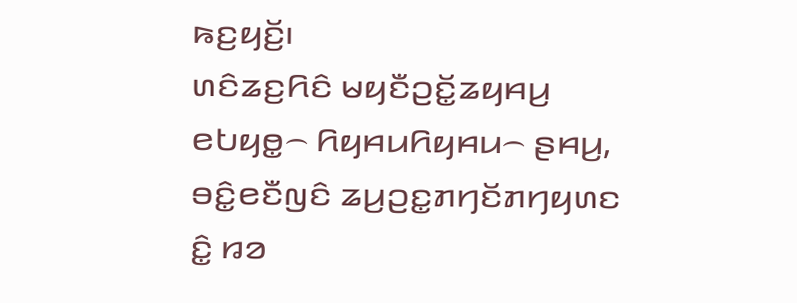ꤒꤢ꤬ꤟꤢꤩ꤬꤯
ꤛꤢꤨꤘꤢ꤬ꤖꤢꤨ ꤗꤟꤢꤪꤑꤢꤩ꤭ꤘꤟꤌꤣ꤬ ꤕꤝꤟꤥ꤭꤮ ꤖꤟꤌꤣꤖꤟꤌꤣ꤮ ꤔꤌꤣ꤬, ꤋꤢꤨ꤭ꤕꤢꤪꤜꤢꤨ ꤘꤣ꤬ꤑꤢ꤭ꤊꤚꤢꤩꤊꤚꤟꤛꤢ ꤢꤨ꤭ ꤙꤤ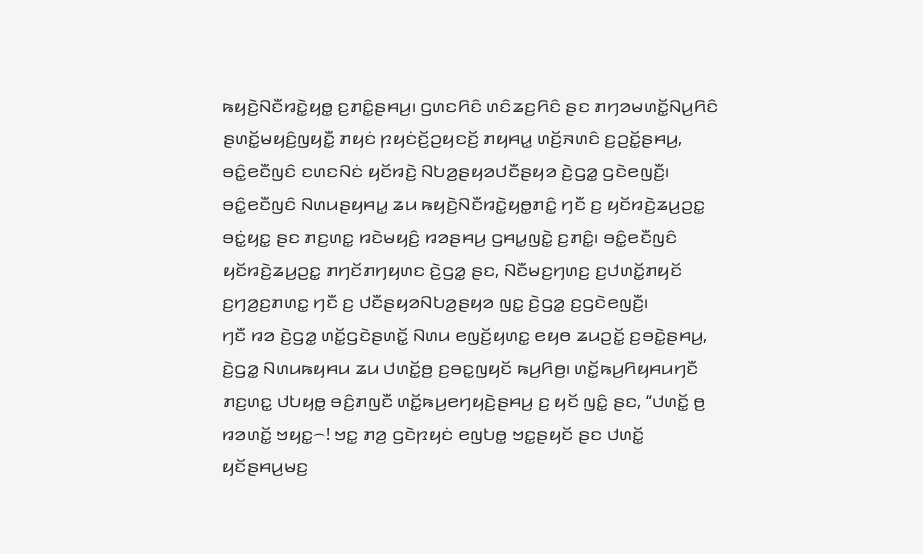ꤒꤟꤢꤧ꤬ꤡꤢꤪꤙꤢꤧ꤭ꤟꤥ꤭ ꤢ꤬ꤊꤢꤨ꤭ꤔꤌꤣ꤬꤯ ꤞꤛꤢꤖꤢꤨ ꤛꤢꤨꤘꤢ꤬ꤖꤢꤨ ꤔꤢ ꤊꤚꤤꤗꤛꤢꤩ꤭ꤡꤣ꤬ꤖꤢꤨ ꤔꤛꤢꤩ꤭ꤗꤟꤢꤨ꤬ꤜꤟꤢꤪ꤭ ꤊꤟꤢꤦ ꤐꤟꤢꤦꤢꤩ꤬ꤑꤟꤢꤢꤩ꤬ ꤊꤟꤌꤣ꤭ ꤛꤢꤩ꤬ꤏꤛꤢꤨ ꤢ꤬ꤑꤢꤩ꤭ꤔꤌꤣ꤬, ꤋꤢꤨ꤭ꤕꤢꤪꤜꤢꤨ ꤢꤛꤢꤡꤢꤦ ꤟꤢꤩꤙꤢꤧ꤬ ꤡꤝꤤ꤬ꤔꤟꤤꤓꤢꤪꤔꤟꤤ ꤢꤧ꤬ꤞꤤ꤭ ꤞꤢꤧꤕꤜꤢꤪ꤬꤯
ꤋꤢꤨ꤭ꤕꤢꤪꤜꤢꤨ ꤡꤛꤣꤔꤟꤌꤣ꤭ ꤘꤣ ꤒꤟꤢꤧ꤬ꤡꤢꤪꤙꤢꤧ꤭ꤟꤥ꤭ꤊꤢꤨ꤭ ꤚꤢꤪ ꤢ꤬ ꤟꤢꤩꤙꤢꤧ꤬ꤘꤣ꤬ꤑꤢ꤭ ꤋꤢꤦ꤭ꤟꤢ꤭ ꤔꤢ ꤊꤢ꤬ꤛꤢ꤭ ꤙꤢꤧꤗꤟꤢꤨ꤬ ꤙꤤꤔꤌꤣ꤬ ꤞꤌꤣ꤭ꤜꤢꤧ꤭ ꤢ꤬ꤊꤢꤨ꤭꤯ ꤋꤢꤨ꤭ꤕꤢꤪꤜꤢꤨ ꤟꤢꤩꤙꤢꤧ꤬ꤘꤣ꤬ꤑꤢ꤭ ꤊꤚꤢꤩꤊꤚꤟꤛꤢ ꤢꤧ꤬ꤞꤤ꤭ ꤔꤢ, ꤡꤢꤪꤗꤢ꤬ꤚꤛꤢ꤬ ꤢ꤬ꤓꤛꤢꤩ꤭ꤊꤟꤢꤩ ꤢ꤬ꤚꤤ꤬ꤢ꤬ꤊꤛꤢ꤭ ꤚꤢꤪ ꤢ꤬ ꤓꤢꤪꤔꤟꤤꤡꤝꤤ꤬ꤔꤟꤤ ꤜꤢ꤭ ꤢꤧ꤬ꤞꤤ꤭ ꤢ꤬ꤞꤢꤧꤕꤜꤢꤪ꤬꤯
ꤚꤢꤪ ꤙꤤ ꤢꤧ꤬ꤞꤤ꤭ ꤛꤢꤩ꤭ꤞꤢꤧꤔꤛꤢꤩ꤭ ꤡꤛꤣ ꤕꤜꤢꤩ꤬ꤟꤛꤢ꤭ ꤕꤟꤥ ꤘꤣꤑꤢꤩ꤭ ꤢ꤬ꤋꤢꤧ꤭ꤔꤌꤣ꤬, ꤢꤧ꤬ꤞꤤ꤭ ꤡꤛꤣꤒꤟꤌꤣ ꤘꤣ ꤓꤛꤢꤩ꤭ꤥ꤬ ꤢ꤬ꤋꤢ꤭ꤜꤟꤢꤩ ꤒꤣ꤬ꤖꤥ꤬꤯ ꤛꤢꤩ꤭ꤒꤣ꤬ꤖꤟꤌꤣꤚꤢꤪ ꤊꤢ꤬ꤛꤢ꤭ ꤓꤝꤟꤥ꤭ ꤋꤢꤨ꤬ꤊꤜꤢꤪ ꤛꤢꤩ꤭ꤒꤣ꤬ꤕꤚꤟꤢꤧ꤬ꤔꤌꤣ꤬ ꤢ꤬ ꤟꤢꤩ ꤜꤢꤨ꤭ ꤔꤢ, “ꤓꤛꤢꤩ꤭ ꤥ꤬ ꤙꤤꤛꤢꤩ꤭ ꤠꤟꤢ꤭꤮! ꤠꤢ꤭ ꤊꤤ꤬ ꤞꤢꤧꤐꤟꤢꤦ ꤕꤜꤝꤥ꤭ ꤠꤢ꤭ꤔꤟꤢꤩ ꤔꤢ ꤓꤛꤢꤩ꤭ ꤟꤢꤩꤔꤌꤣ꤬ꤗꤢ꤬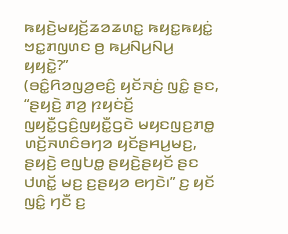ꤒꤟꤢꤧ꤬ꤗꤟꤢꤩ꤬ꤘꤤꤘꤛꤢ꤭ ꤒꤟꤢ꤭ꤒꤟꤢꤦ꤭ ꤠꤢ꤭ꤊꤜꤛꤢ ꤥ꤬ ꤒꤣ꤬ꤡꤣ꤬ꤡꤣ꤬ ꤟꤟꤢꤧ꤭?”
(ꤋꤢꤨ꤭ꤖꤤꤜꤤ꤬ꤕꤢꤨ꤬ ꤟꤢꤩꤏꤢꤦ꤬ ꤜꤢꤨ꤭ ꤔꤢ, “ꤔꤟꤢꤧ꤬ ꤊꤤ꤬ ꤐꤟꤢꤦꤢꤩ꤬ ꤜꤟꤢꤪ꤭ꤞꤢꤨ꤬ꤜꤟꤢꤪ꤭ꤞꤢꤧ ꤗꤟꤢꤜꤢ꤬ꤊꤥ꤭ ꤛꤢꤩ꤬ꤏꤛꤢꤨꤋꤚꤤ ꤟꤢꤩꤔꤌꤣ꤬ꤗꤢ꤬, ꤔꤟꤢꤧ꤬ ꤕꤜꤝꤥ꤭ ꤔꤟꤢꤧ꤬ꤔꤟꤢꤩ ꤔꤢ ꤓꤛꤢꤩ꤭ ꤗꤢ꤬ ꤢ꤬ꤔꤟꤤ ꤕꤚꤢꤧ꤯” ꤢ꤬ ꤟꤢꤩ ꤜꤢꤨ꤭ ꤚꤢꤪ ꤢ꤬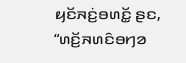ꤟꤢꤩꤏꤢꤦ꤬ꤋꤛꤢꤩ꤭ ꤔꤢ, “ꤛꤢꤩ꤬ꤏꤛꤢꤨꤋꤚꤤ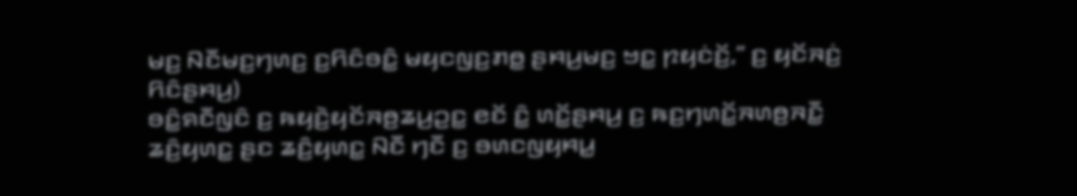ꤗꤢ꤬ ꤡꤢꤪꤗꤢ꤬ꤚꤛꤢ꤬ ꤢ꤬ꤖꤢꤨꤋꤢꤨ꤭ ꤗꤟꤢꤜꤢ꤬ꤊꤥ꤭ ꤔꤌꤣ꤬ꤗꤢ꤬ ꤠꤢ꤭ ꤐꤟꤢꤦꤢꤩ꤬,” ꤢ꤬ ꤟꤢꤩꤏꤢꤦ꤬ ꤖꤢꤨꤔꤌꤣ꤬)
ꤋꤢꤨ꤭ꤎꤢꤪꤜꤢꤨ ꤢ꤬ ꤒꤟꤢꤧ꤬ꤟꤢꤩꤏꤥ꤬ꤘꤣ꤬ꤑꤢ꤭ ꤕꤢꤩ ꤢꤨ꤭ ꤛꤢꤩ꤭ꤔꤌꤣ꤬ ꤢ꤬ ꤒꤢ꤬ꤚꤛꤢꤩ꤭ꤏꤛꤥ꤬ꤏꤢꤪ꤭ ꤘꤢꤨ꤬ꤟꤛꤢ꤭ ꤔꤢ ꤘꤢꤨ꤬ꤟꤛꤢ꤭ ꤡꤢꤪ ꤚꤢꤪ ꤢ꤬ ꤋꤛꤢꤜꤟꤌꤣ꤭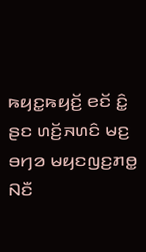ꤒꤟꤢ꤭ꤒꤟꤢꤩ꤬ ꤕꤢꤩ ꤢꤨ꤭ ꤔꤢ ꤛꤢꤩ꤬ꤏꤛꤢꤨ ꤗꤢ꤬ ꤋꤚꤤ ꤗꤟꤢꤜꤢ꤬ꤊꤥ꤭ ꤡꤢꤪ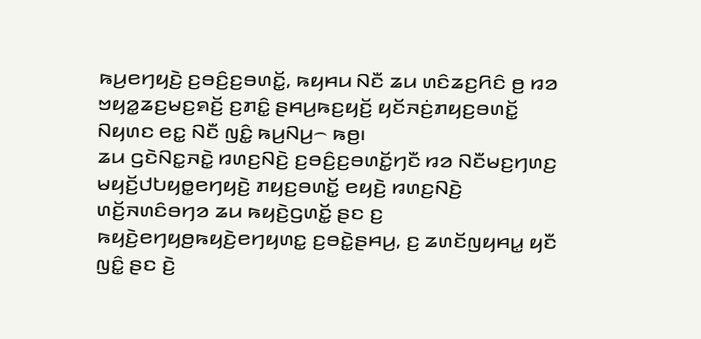ꤒꤣ꤬ꤕꤚꤟꤢꤧ꤬ ꤢ꤬ꤋꤢꤨ꤬ꤢ꤬ꤋꤛꤢꤩ꤭, ꤒꤟꤌꤣ ꤡꤢꤪ ꤘꤣ ꤛꤢꤨꤘꤢ꤬ꤖꤢꤨ ꤥ꤬ ꤙꤤ ꤠꤟꤤ꤭ꤘꤢ꤬ꤗꤢ꤬ꤎꤢꤩ꤬ ꤢ꤬ꤊꤢꤨ꤭ ꤔꤌꤣ꤬ꤒꤢ꤬ꤟꤢꤩ꤬ ꤟꤢꤩꤏꤢꤦ꤬ꤊꤟꤢ꤬ꤋꤛꤢꤩ꤭ ꤡꤟꤛꤢ ꤕꤢ꤭ ꤡꤢꤪ ꤜꤢꤨ꤭ ꤒꤣ꤬ꤡꤣ꤬꤮ ꤒꤥ꤬꤯
ꤘꤣ ꤞꤢꤧꤡꤢ꤭ꤏꤢꤧ꤭ ꤙꤛꤢ꤬ꤡꤢꤧ꤬ ꤢ꤬ꤋꤢꤨ꤬ꤢ꤬ꤋꤛꤢꤩ꤭ꤚꤢꤪ ꤙꤤ ꤡꤢꤪꤗꤢ꤬ꤚꤛꤢ꤬ ꤗꤟꤢꤩ꤬ꤓꤝꤟꤥ꤭ꤕꤚꤟꤢꤧ꤬ ꤊꤟꤢ꤬ꤋꤛꤢꤩ꤭ ꤕꤟꤢꤧ꤬ ꤙꤛꤢ꤬ꤡꤢꤧ꤬ ꤛꤢꤩ꤬ꤏꤛꤢꤨꤋꤚꤤ ꤘꤣ ꤒꤟꤢꤧ꤬ꤞꤛꤢꤩ꤭ ꤔꤢ ꤢ꤬ ꤒꤟꤢꤧ꤬ꤕꤚꤟꤥ꤬ꤒꤟꤢꤧ꤬ꤕꤚꤟꤛꤢ꤭ ꤢ꤬ꤋꤢꤧ꤭ꤔꤌꤣ꤬, ꤢ꤬ ꤘꤛꤢꤩꤜꤟꤌꤣ꤭ ꤟꤢꤪ ꤜꤢꤨ꤭ ꤔꤢ ꤢꤧ꤬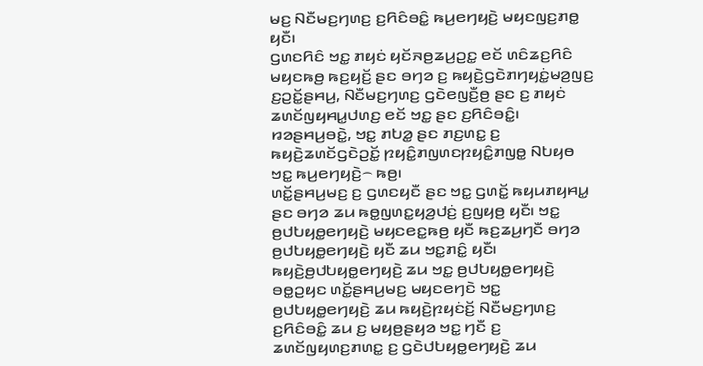ꤗꤢ꤬ ꤡꤢꤪꤗꤢ꤬ꤚꤛꤢ꤬ ꤢ꤬ꤖꤢꤨꤋꤢꤨ꤭ ꤒꤣ꤬ꤕꤚꤟꤢꤧ꤬ ꤗꤟꤢꤜꤢ꤬ꤊꤥ꤭ ꤟꤢꤪ꤯
ꤞꤛꤢꤖꤢꤨ ꤠꤢ꤭ ꤊꤟꤢꤦ ꤟꤢꤩꤏꤥ꤬ꤘꤣ꤬ꤑꤢ꤭ ꤕꤢꤩ ꤛꤢꤨꤘꤢ꤬ꤖꤢꤨ ꤗꤟꤢꤒꤥ꤬ ꤒꤢ꤬ꤟꤢꤩ꤬ ꤔꤢ ꤋꤚꤤ ꤢ꤬ ꤒꤟꤢꤧ꤬ꤞꤢꤧꤊꤚꤟꤢꤦ꤭ꤗꤤ꤬ꤜꤢ꤬ ꤢ꤬ꤑꤢꤩ꤭ꤔꤌꤣ꤬, ꤡꤢꤪꤗꤢ꤬ꤚꤛꤢ꤬ ꤞꤢꤧꤕꤜꤢꤪ꤬ꤥ꤬ ꤔꤢ ꤢ꤬ ꤊꤟꤢꤦ ꤘꤛꤢꤩꤜꤟꤌꤣ꤭ꤓꤛꤢ꤬ ꤕꤢꤩ ꤠꤢ꤭ ꤔꤢ ꤢ꤬ꤖꤢꤨꤋꤢꤨ꤭꤯ ꤙꤤꤔꤌꤣ꤬ꤋꤢꤧ꤭, ꤠꤢ꤭ ꤊꤝꤤ꤭ ꤔꤢ ꤊꤢ꤬ꤛꤢ꤭ ꤢ꤬ ꤒꤟꤢꤧ꤬ꤘꤛꤢꤩꤞꤢꤧꤑꤢꤩ꤭ ꤐꤟꤢꤨ꤭ꤊꤜꤛꤢꤐꤟꤢꤨ꤭ꤊꤜꤥ꤭ ꤡꤝꤟꤥ ꤠꤢ꤭ ꤒꤣ꤬ꤕꤚꤟꤢꤧ꤬꤮ ꤒꤥ꤬꤯
ꤛꤢꤩ꤭ꤔꤌꤣ꤬ꤗꤢ꤬ ꤢ꤬ ꤞꤛꤢꤟꤢꤪ ꤔꤢ ꤠꤢ꤭ ꤞꤛꤢꤩ꤭ ꤒꤟꤣꤊꤟꤌꤣ꤭ ꤔꤢ ꤋꤚꤤ ꤘꤣ ꤒꤥ꤭ꤜꤛꤢ꤭ꤟꤤ꤬ꤓꤢꤦ꤬ ꤢ꤬ꤜꤟꤥ꤬ ꤟꤢꤪ꤯ ꤠꤢ꤭ ꤥ꤬ꤓꤝꤟꤥ꤭ꤕꤚꤟꤢꤧ꤬ ꤗꤟꤢꤕꤢ꤭ꤒꤥ꤬ ꤟꤢꤪ ꤒꤢ꤬ꤘꤣ꤬ꤚꤢꤪ ꤋꤚꤤ ꤥ꤬ꤓꤝꤟꤥ꤭ꤕꤚꤟꤢꤧ꤬ ꤟꤢꤪ ꤘꤣ ꤠꤢ꤭ꤊꤢꤨ꤭ ꤟꤢꤪ꤯ ꤒꤟꤢꤧ꤬ꤥ꤬ꤓꤝꤟꤥ꤭ꤕꤚꤟꤢꤧ꤬ ꤘꤣ ꤠꤢ꤭ ꤥ꤬ꤓꤝꤟꤥ꤭ꤕꤚꤟꤢꤧ꤬ ꤋꤥ꤭ꤑꤟꤢ ꤛꤢꤩ꤭ꤔꤌꤣ꤬ꤗꤢ꤬ ꤗꤟꤢꤕꤚꤢꤧ ꤠꤢ꤭ ꤥ꤬ꤓꤝꤟꤥ꤭ꤕꤚꤟꤢꤧ꤬ ꤘꤣ ꤒꤟꤢꤧ꤬ꤐꤟꤢꤦꤢꤩ꤬ ꤡꤢꤪꤗꤢ꤬ꤚꤛꤢ꤬ ꤢ꤬ꤖꤢꤨꤋꤢꤨ꤭ ꤘꤣ ꤢ꤬ ꤗꤟꤥ꤬ꤔꤟꤤ ꤠꤢ꤭ ꤚꤢꤪ ꤢ꤬ ꤘꤛꤢꤩꤜꤟꤛꤢ꤬ꤊꤛꤢ꤭ ꤢ꤬ ꤞꤢꤧꤓꤝꤟꤥ꤭ꤕꤚꤟꤢꤧ꤬ ꤘꤣ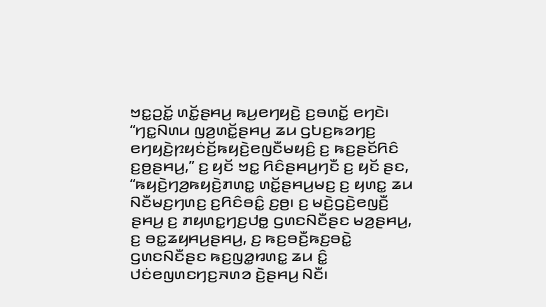ꤠꤢ꤭ꤑꤢꤩ꤭ ꤛꤢꤩ꤭ꤔꤌꤣ꤬ ꤒꤣ꤬ꤕꤚꤟꤢꤧ꤬ ꤢ꤬ꤋꤛꤢꤩ꤭ ꤕꤚꤢꤧ꤯
“ꤚꤢ꤭ꤡꤛꤣ ꤜꤤ꤬ꤛꤢꤩ꤭ꤔꤌꤣ꤬ ꤘꤣ ꤞꤝꤢ꤬ꤒꤤꤚꤢ꤬ ꤕꤚꤟꤢꤧ꤬ꤐꤟꤢꤦꤢꤩ꤬ꤒꤟꤢꤧ꤬ꤕꤜꤢꤪꤗꤟꤢꤨ꤬ ꤢ꤬ ꤒꤢ꤬ꤔꤢꤩꤖꤢꤨ ꤢ꤬ꤥ꤬ꤔꤌꤣ꤬,” ꤢ꤬ ꤟꤢꤩ ꤠꤢ꤭ ꤖꤢꤨꤔꤌꤣ꤬ꤚꤢꤪ ꤢ꤬ ꤟꤢꤩ ꤔꤢ, “ꤒꤟꤢꤧ꤬ꤚꤤ꤬ꤒꤟꤢꤧ꤬ꤊꤛꤢ꤭ ꤛꤢꤩ꤭ꤔꤌꤣ꤬ꤗꤢ꤬ ꤢ꤬ ꤟꤛꤢ꤭ ꤘꤣ ꤡꤢꤪꤗꤢ꤬ꤚꤛꤢ꤬ ꤢ꤬ꤖꤢꤨꤋꤢꤨ꤭ ꤢ꤬ꤥ꤬꤯ ꤢ꤬ ꤗꤢꤧ꤬ꤞꤢꤧ꤬ꤕꤜꤢꤪ꤬ ꤔꤌꤣ꤬ ꤢ꤬ ꤊꤟꤛꤢ꤭ꤚꤢ꤬ꤓꤥ꤭ ꤞꤛꤢꤡꤢꤪꤔꤢ ꤗꤤ꤬ꤔꤌꤣ꤬, ꤢ꤬ ꤋꤢ꤭ꤘꤟꤌꤣ꤬ꤔꤌꤣ꤬, ꤢ꤬ ꤒꤢ꤬ꤋꤢꤪ꤬ꤒꤢ꤬ꤋꤢꤧ꤭ ꤞꤛꤢꤡꤢꤪꤔꤢ ꤒꤢ꤬ꤜꤤ꤭ꤙꤛꤢ꤭ ꤘꤣ ꤢꤨ꤭ ꤓꤢꤦꤕꤜꤛꤢꤚꤢ꤬ꤏꤛꤤ ꤢꤧ꤬ꤔꤌꤣ꤬ ꤡꤢꤪ꤯